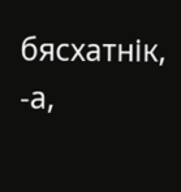бясхатнік, -а,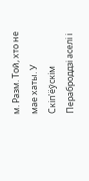м. Разм. Той, хто не мае хаты. У Скіп'ёўскім Пераброддзі аселі і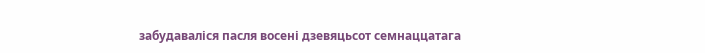забудаваліся пасля восені дзевяцьсот семнаццатага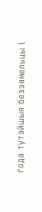года тутэйшыя беззямельцы і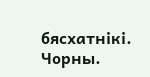бясхатнікі. Чорны.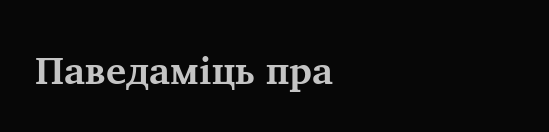Паведаміць пра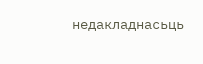недакладнасьць